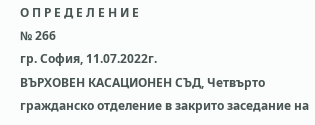О П Р Е Д Е Л Е Н И Е
№ 266
гр. София, 11.07.2022г.
ВЪРХОВЕН КАСАЦИОНЕН СЪД, Четвърто гражданско отделение в закрито заседание на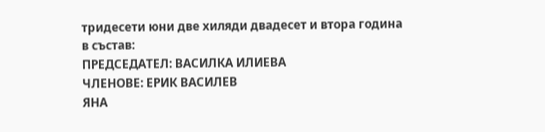тридесети юни две хиляди двадесет и втора година в състав:
ПРЕДСЕДАТЕЛ: ВАСИЛКА ИЛИЕВА
ЧЛЕНОВЕ: ЕРИК ВАСИЛЕВ
ЯНА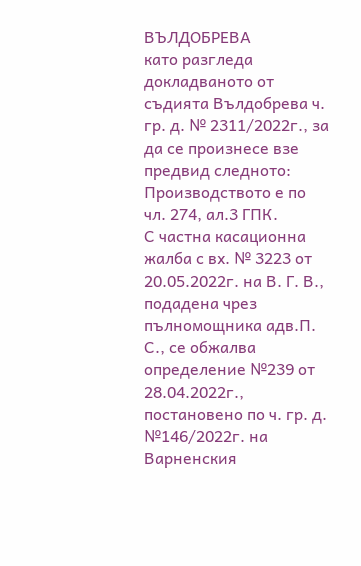ВЪЛДОБРЕВА
като разгледа докладваното от съдията Вълдобрева ч. гр. д. № 2311/2022г., за да се произнесе взе предвид следното:
Производството е по чл. 274, ал.3 ГПК.
С частна касационна жалба с вх. № 3223 от 20.05.2022г. на В. Г. В., подадена чрез пълномощника адв.П. С., се обжалва определение №239 от 28.04.2022г., постановено по ч. гр. д. №146/2022г. на Варненския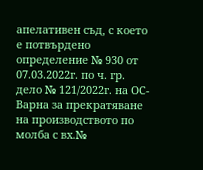апелативен съд, с което е потвърдено определение № 930 от 07.03.2022г. по ч. гр. дело № 121/2022г. на ОС-Варна за прекратяване на производството по молба с вх.№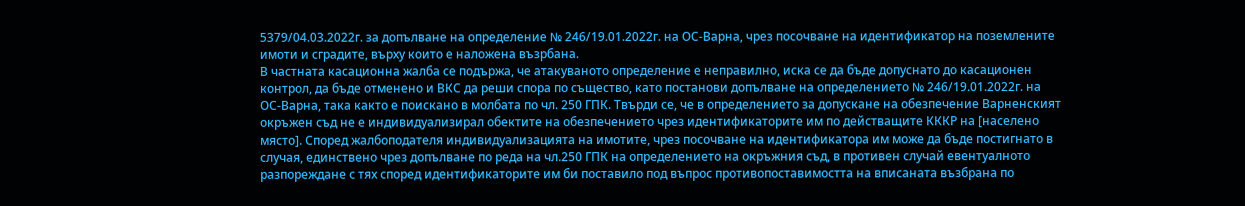5379/04.03.2022г. за допълване на определение № 246/19.01.2022г. на ОС-Варна, чрез посочване на идентификатор на поземлените имоти и сградите, върху които е наложена възрбана.
В частната касационна жалба се подържа, че атакуваното определение е неправилно, иска се да бъде допуснато до касационен контрол, да бъде отменено и ВКС да реши спора по същество, като постанови допълване на определението № 246/19.01.2022г. на ОС-Варна, така както е поискано в молбата по чл. 250 ГПК. Твърди се, че в определението за допускане на обезпечение Варненският окръжен съд не е индивидуализирал обектите на обезпечението чрез идентификаторите им по действащите КККР на [населено място]. Според жалбоподателя индивидуализацията на имотите, чрез посочване на идентификатора им може да бъде постигнато в случая, единствено чрез допълване по реда на чл.250 ГПК на определението на окръжния съд, в противен случай евентуалното разпореждане с тях според идентификаторите им би поставило под въпрос противопоставимостта на вписаната възбрана по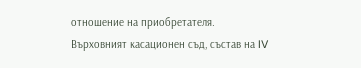отношение на приобретателя.
Върховният касационен съд, състав на IV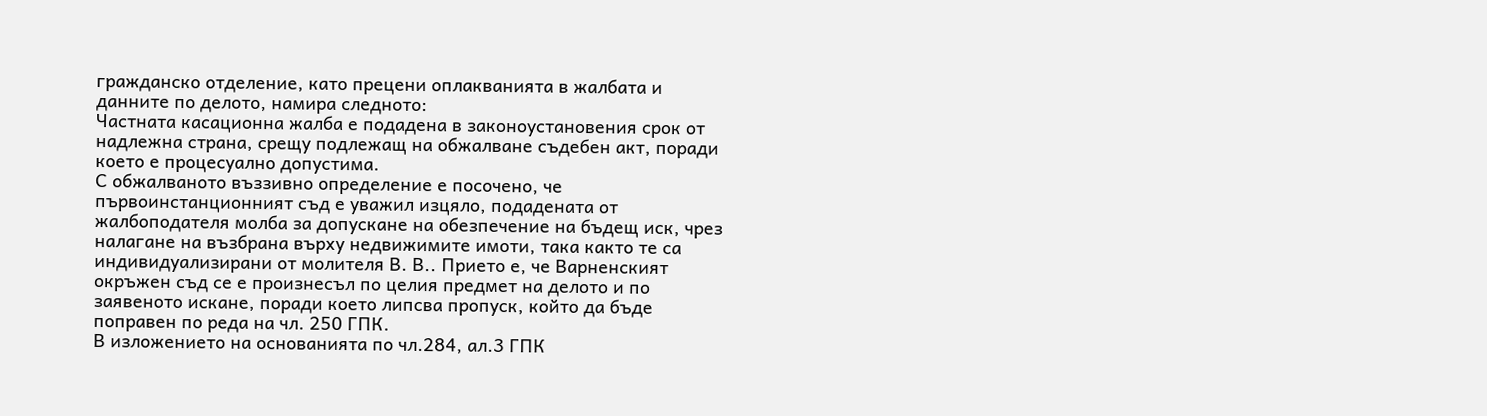гражданско отделение, като прецени оплакванията в жалбата и данните по делото, намира следното:
Частната касационна жалба е подадена в законоустановения срок от надлежна страна, срещу подлежащ на обжалване съдебен акт, поради което е процесуално допустима.
С обжалваното въззивно определение е посочено, че първоинстанционният съд е уважил изцяло, подадената от жалбоподателя молба за допускане на обезпечение на бъдещ иск, чрез налагане на възбрана върху недвижимите имоти, така както те са индивидуализирани от молителя В. В.. Прието е, че Варненският окръжен съд се е произнесъл по целия предмет на делото и по заявеното искане, поради което липсва пропуск, който да бъде поправен по реда на чл. 250 ГПК.
В изложението на основанията по чл.284, ал.3 ГПК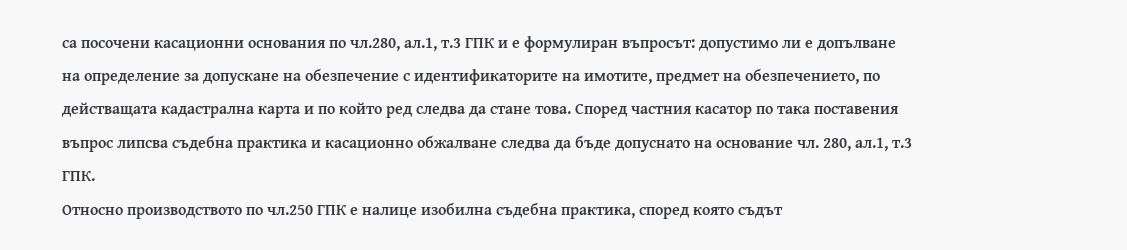са посочени касационни основания по чл.280, ал.1, т.3 ГПК и е формулиран въпросът: допустимо ли е допълване на определение за допускане на обезпечение с идентификаторите на имотите, предмет на обезпечението, по действащата кадастрална карта и по който ред следва да стане това. Според частния касатор по така поставения въпрос липсва съдебна практика и касационно обжалване следва да бъде допуснато на основание чл. 280, ал.1, т.3 ГПК.
Относно производството по чл.250 ГПК е налице изобилна съдебна практика, според която съдът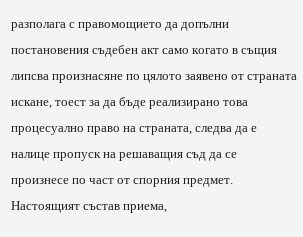разполага с правомощието да допълни постановения съдебен акт само когато в същия липсва произнасяне по цялото заявено от страната искане, тоест за да бъде реализирано това процесуално право на страната, следва да е налице пропуск на решаващия съд да се произнесе по част от спорния предмет. Настоящият състав приема,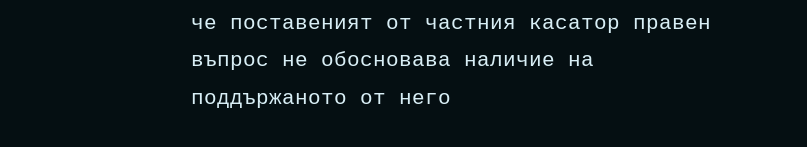че поставеният от частния касатор правен въпрос не обосновава наличие на поддържаното от него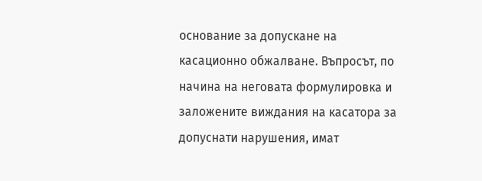основание за допускане на касационно обжалване. Въпросът, по начина на неговата формулировка и заложените виждания на касатора за допуснати нарушения, имат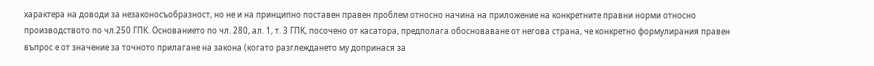характера на доводи за незаконосъобразност, но не и на принципно поставен правен проблем относно начина на приложение на конкретните правни норми относно производството по чл.250 ГПК. Основанието по чл. 280, ал. 1, т. 3 ГПК, посочено от касатора, предполага обосноваване от негова страна, че конкретно формулирания правен въпрос е от значение за точното прилагане на закона (когато разглеждането му допринася за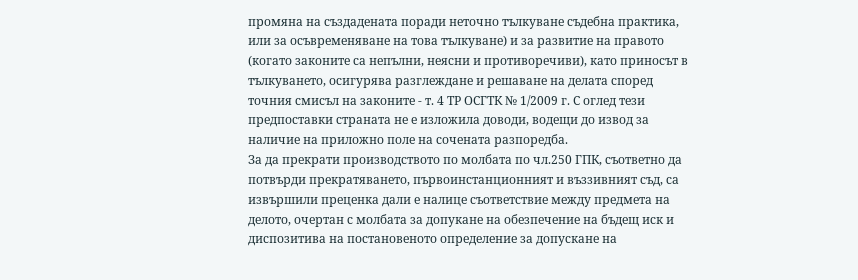промяна на създадената поради неточно тълкуване съдебна практика, или за осъвременяване на това тълкуване) и за развитие на правото (когато законите са непълни, неясни и противоречиви), като приносът в тълкуването, осигурява разглеждане и решаване на делата според точния смисъл на законите - т. 4 ТР ОСГТК № 1/2009 г. С оглед тези предпоставки страната не е изложила доводи, водещи до извод за наличие на приложно поле на сочената разпоредба.
За да прекрати производството по молбата по чл.250 ГПК, съответно да потвърди прекратяването, първоинстанционният и въззивният съд, са извършили преценка дали е налице съответствие между предмета на делото, очертан с молбата за допукане на обезпечение на бъдещ иск и диспозитива на постановеното определение за допускане на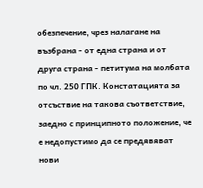обезпечение, чрез налагане на възбрана - от една страна и от друга страна - петитума на молбата по чл. 250 ГПК. Констатацията за отсъствие на такова съответствие, заедно с принципното положение, че е недопустимо да се предявяват нови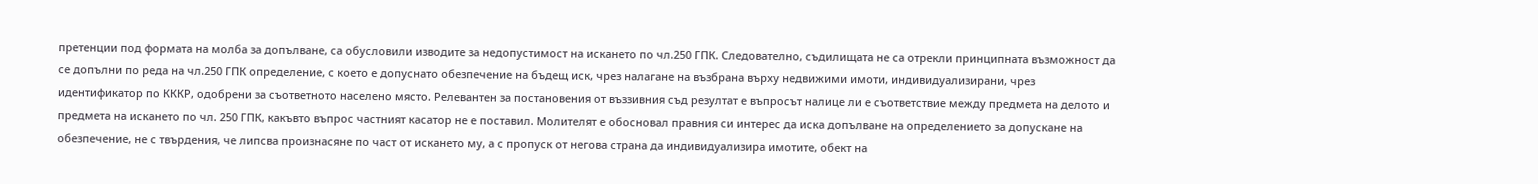претенции под формата на молба за допълване, са обусловили изводите за недопустимост на искането по чл.250 ГПК. Следователно, съдилищата не са отрекли принципната възможност да се допълни по реда на чл.250 ГПК определение, с което е допуснато обезпечение на бъдещ иск, чрез налагане на възбрана върху недвижими имоти, индивидуализирани, чрез идентификатор по КККР, одобрени за съответното населено място. Релевантен за постановения от въззивния съд резултат е въпросът налице ли е съответствие между предмета на делото и предмета на искането по чл. 250 ГПК, какъвто въпрос частният касатор не е поставил. Молителят е обосновал правния си интерес да иска допълване на определението за допускане на обезпечение, не с твърдения, че липсва произнасяне по част от искането му, а с пропуск от негова страна да индивидуализира имотите, обект на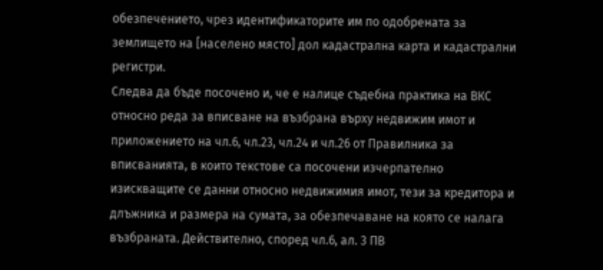обезпечението, чрез идентификаторите им по одобрената за землището на [населено място] дол кадастрална карта и кадастрални регистри.
Следва да бъде посочено и, че е налице съдебна практика на ВКС относно реда за вписване на възбрана върху недвижим имот и приложението на чл.6, чл.23, чл.24 и чл.26 от Правилника за вписванията, в които текстове са посочени изчерпателно изискващите се данни относно недвижимия имот, тези за кредитора и длъжника и размера на сумата, за обезпечаване на която се налага възбраната. Действително, според чл.6, ал. 3 ПВ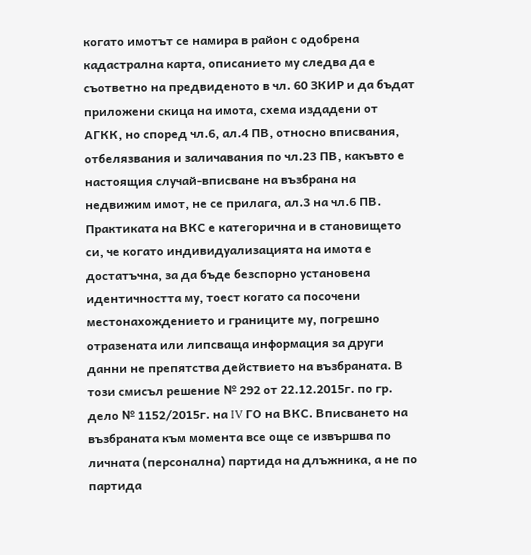когато имотът се намира в район с одобрена кадастрална карта, описанието му следва да е съответно на предвиденото в чл. 60 ЗКИР и да бъдат приложени скица на имота, схема издадени от АГКК, но според чл.6, ал.4 ПВ, относно вписвания, отбелязвания и заличавания по чл.23 ПВ, какъвто е настоящия случай-вписване на възбрана на недвижим имот, не се прилага, ал.3 на чл.6 ПВ. Практиката на ВКС е категорична и в становището си, че когато индивидуализацията на имота е достатъчна, за да бъде безспорно установена идентичността му, тоест когато са посочени местонахождението и границите му, погрешно отразената или липсваща информация за други данни не препятства действието на възбраната. В този смисъл решение № 292 от 22.12.2015г. по гр. дело № 1152/2015г. на IV ГО на ВКС. Вписването на възбраната към момента все още се извършва по личната (персонална) партида на длъжника, а не по партида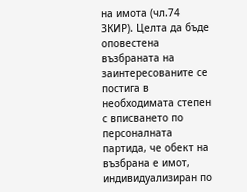на имота (чл.74 ЗКИР). Целта да бъде оповестена възбраната на заинтересованите се постига в необходимата степен с вписването по персоналната партида, че обект на възбрана е имот, индивидуализиран по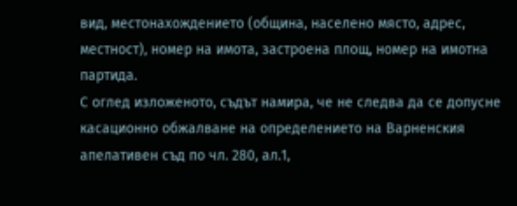вид, местонахождението (община, населено място, адрес, местност), номер на имота, застроена площ, номер на имотна партида.
С оглед изложеното, съдът намира, че не следва да се допусне касационно обжалване на определението на Варненския апелативен съд по чл. 280, ал.1,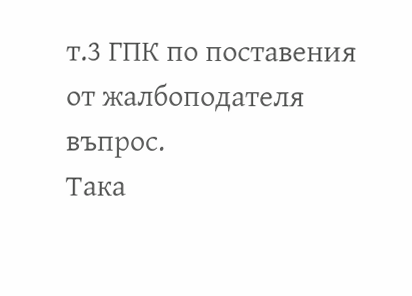т.3 ГПК по поставения от жалбоподателя въпрос.
Така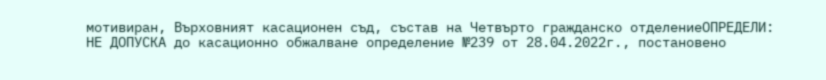мотивиран, Върховният касационен съд, състав на Четвърто гражданско отделениеОПРЕДЕЛИ:
НЕ ДОПУСКА до касационно обжалване определение №239 от 28.04.2022г., постановено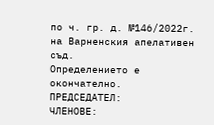по ч. гр. д. №146/2022г. на Варненския апелативен съд.
Определението е окончателно.
ПРЕДСЕДАТЕЛ:
ЧЛЕНОВЕ: